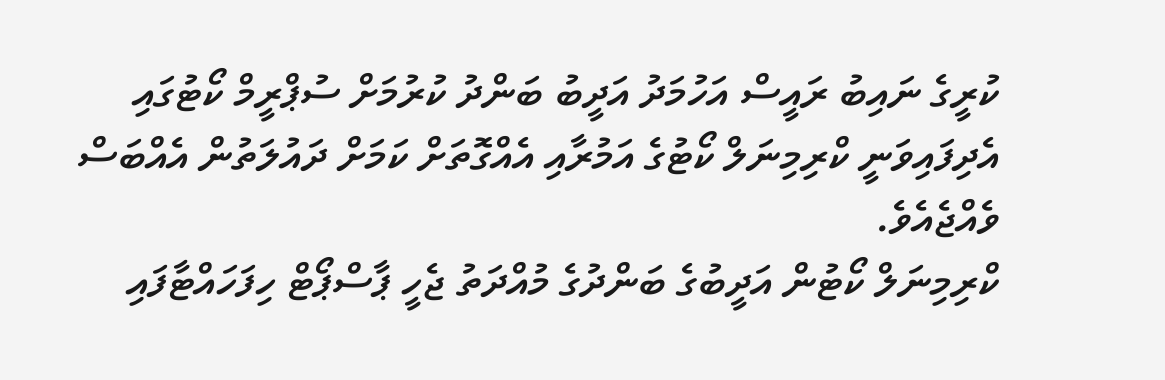ކުރީގެ ނައިބު ރައީސް އަހުމަދު އަދީބު ބަންދު ކުރުމަށް ސުޕްރީމް ކޯޓުގައި އެދިފައިވަނީ ކްރިމިނަލް ކޯޓުގެ އަމުރާއި އެއްގޮތަށް ކަމަށް ދައުލަތުން އެއްބަސް ވެއްޖެއެވެ.
ކްރިމިނަލް ކޯޓުން އަދީބުގެ ބަންދުގެ މުއްދަތު ޖެހީ ޕާސްޕޯޓް ހިފަހައްޓާފައި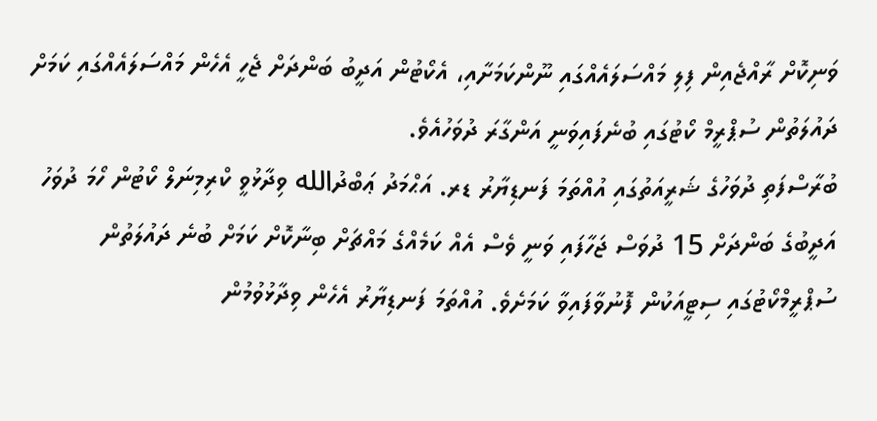ވަނިކޮށް ރާއްޖެއިން ފިލި މައްސަލައެއްގައި ނޫންކަމަށާއި، އެކޯޓުން އަދީބު ބަންދަށް ޖެހީ އެހެން މައްސަލައެއްގައި ކަމަށް ދައުލަތުން ސުޕްރީމް ކޯޓުގައި ބުނެފައިވަނީ އަންގާރަ ދުވަހުއެވެ.
ބުރާސްފަތި ދުވަހުގެ ޝަރީއަތުގައި އުއްތަމަ ފަނޑިޔާރު ޑރ. އަޙްމަދު ޢަބްދުالله ވިދާޅުވީ ކްރިމިނަލް ކޯޓުން ހޯމަ ދުވަހު އަދީބުގެ ބަންދަށް 15 ދުވަސް ޖަހާފައި ވަނީ ވެސް އެއް ކަމެއްގެ މައްޗަށް ބިނާކޮށް ކަމަށް ބުނެ ދައުލަތުން ސުޕްރީމްކޯޓުގައި ސިޓީއަކުން ފޮނުވާފައިވާ ކަމަށެވެ. އުއްތަމަ ފަނޑިޔާރު އެހެން ވިދާޅުވުމުން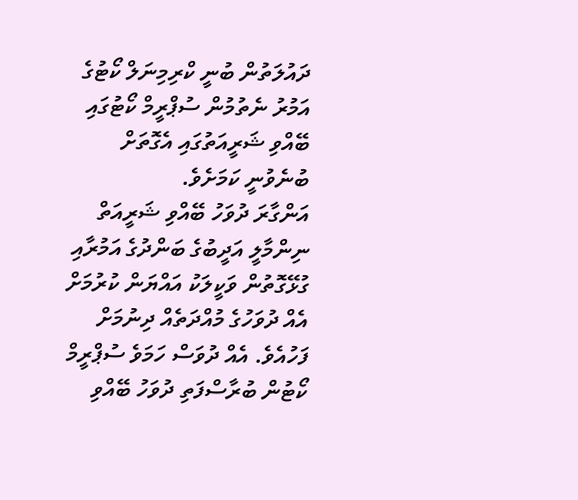ދައުލަތުން ބުނީ ކްރިމިނަލް ކޯޓުގެ އަމުރު ނެތުމުން ސުޕްރީމް ކޯޓުގައި ބޭއްވި ޝަރީއަތުގައި އެގޮތަށް ބުނެވުނީ ކަމަށެވެ.
އަންގާރަ ދުވަހު ބޭއްވި ޝަރީއަތް ނިންމާލީ އަދީބުގެ ބަންދުގެ އަމުރާއި ގުޅޭގޮތުން ވަކީލަކު އައްޔަން ކުރުމަށް އެއް ދުވަހުގެ މުއްދަތެއް ދިނުމަށް ފަހުއެވެ. އެއް ދުވަސް ހަމަވެ ސުޕްރީމް ކޯޓުން ބުރާސްފަތި ދުވަހު ބޭއްވި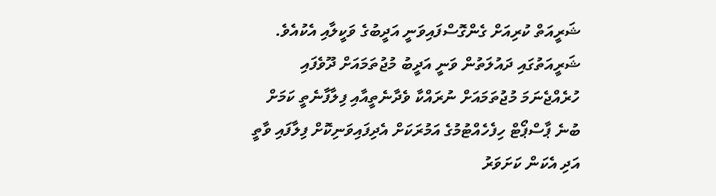ޝަރީއަތް ކުރިއަށް ގެންގޮސްފައިވަނީ އަދީބުގެ ވަކީލާއި އެކުއެވެ.
ޝަރީއަތުގައި ދައުލަތުން ވަނީ އަދީބު މުޖުތަމައަށް ދޫވެފައި ހުރެއްޖެނަމަ މުޖުތަމައަށް ނުރައްކާ ވެދާނެތީއާއި ފިލާފާނެތީ ކަމަށް ބުނެ ޕާސްޕޯޓް ހިފެހެއްޓުމުގެ އަމުރަކަށް އެދިފައިވަނިކޮށް ފިލާފައި ވާތީ އަދި އެކަން ކަށަވަރު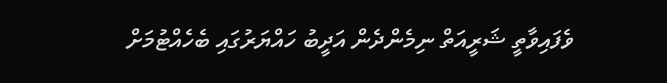ވެފައިވާތީ ޝަރީއަތް ނިމެންދެން އަދީބު ހައްޔަރުގައި ބެހެއްޓުމަށް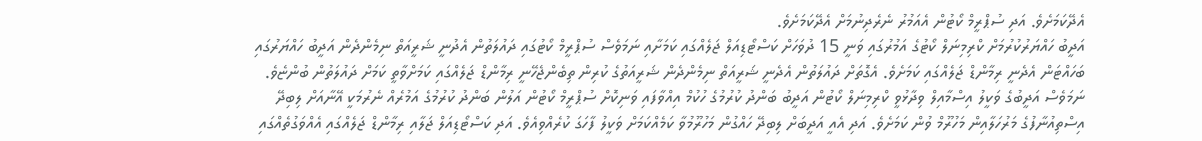އެދޭކަމަށެވެ. އަދި ސުޕްރީމް ކޯޓުން އެއަމުރު ނެރެދިނުމަށް އެދޭކަމަށެވެ.
އަދީބު ހައްޔަރުކުރުމަށް ކްރިމިނަލް ކޯޓުގެ އަމުރުގައި ވަނީ 15 ދުވަހަށް ކަސްޓޯޑިއަލް ޖަލެއްގައި ކަމަށާއި ނަމަވެސް ސުޕްރީމް ކޯޓުގައި ދައުލަތުން އެދުނީ ޝަރީއަތް ނިމެންދެން އަދީބު ހައްޔަރުގައި ބަހައްޓަން އެދެނީ ރިމާންޑް ޖަލެއްގައި ކަމަށެވެ. އެގޮތަށް ދައުލަތުން އެދެނީ ޝަރީއަތް ނިމެންދެން ޝަރީއަތުގެ ކުރިން ތިބެންޖެހޭނީ ރިމާންޑް ޖަލެއްގައި ކަމަށްވާތީ ކަމަށް ދައުލަތުން ބުންޏެވެ.
ނަމަވެސް އަދީބުގެ ވަކީލު އިސްމާއިލް ވިދާޅުވީ ކްރިމިނަލް ކޯޓުން އަދީބު ބަންދު ކުރުމުގެ ހުކުމް އިއްވާފައި ވަނިކޮށް ސުޕްރީމް ކޯޓުން އަލުން ބަންދު ކުރުމުގެ އަމުރެއް ނެރުމަކީ އޭނާއަށް ލިބިދޭ އިސްތިއުނާފުގެ މަރުހަލާއިން މަހުރޫމް ވުން ކަމަށެވެ. އަދި އެއީ އަދީބަށް ލިބިދޭ ހައްގުން މަހުރޫމުވާ ކަމެއްކަމަށް ވަކީލު ފާހަގަ ކުރެއްވިއެވެ. އަދި ކަސްޓޯޑިއަލް ޖަލާއި ރިމާންޑް ޖަލެއްގައި އެއްވަގުތެއްގައި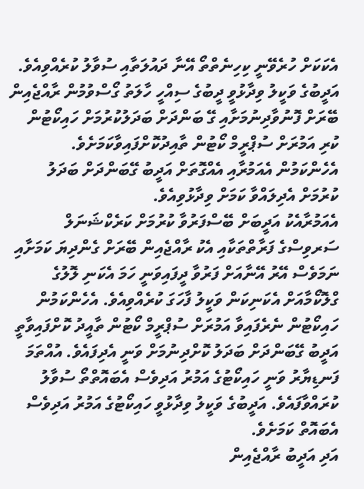އެކަކަށް ހުރެވޭނީ ކިހިނެތްތޯ އޭނާ ދައުލަތާއި ސުވާލު ކުރެއްވިއެވެ.
އަދީބުގެ ވަކީލު ވިދާޅުވީ ދީބުގެ ސިއްހީ ހާލަތު ގޯސްވުމުން ރާއްޖެއިން ބޭރަށް ފޮނުވާދިނުމަށާއި ގޭ ބަންދަށް ބަދަލުކުރުމަށް ހައިކޯޓުން ކުރި އަމުރަށް ސުޕްރީމް ކޯޓުން ތާއިދުކޮށްފައިވާކަމަށެވެ. އެހެންކަމުން އެއަމުރާއި އެއްގޮތަށް އަދީބު ގޭބަންދަށް ބަދަލު ކުރުމަށް އެދިލައްވާ ކަމަށް ވިދާޅުވިއެވެ.
އެއަމުރާއެކު އަދީބަށް ބޭސްފަރުވާ ކުރުމަށް ކަރެކްޝަނަލް ސަރވިސްގެ ފަރާތްތަކާއި އެކު ރާއްޖެއިން ބޭރަށް ގެންދިޔަ ކަމަށާއި ނަމަވެސް އޭރު އޭނާއަށް ފަރުވާ ދީފައިވަނީ ހަމަ އެކަނި ލޮލުގެ ގްލޮކޯމާއަށް އެކަނިކަން ވަކީލު ފާހަގަ ކުރެއްވިއެވެ. އެހެންކަމުން ހައިކޯޓުން ނެރެފައިވާ އަމުރަށް ސުޕްރީމް ކޯޓުން ތާއީދު ކޮށްފައިވާތީ އަދީބު ގޭބަންދަށް ބަދަލު ކޮށްދިނުމަށް ވަނީ އެދިފައެވެ. އުއްތަމަ ފަނޑިޔާރު ވަނީ ހައިކޯޓުގެ އަމުރު އަދިވެސް އެބައޮތްތޯ ސުވާލު ކުރައްވާފައެވެ. އަދީބުގެ ވަކީލު ވިދާޅުވީ ހައިކޯޓުގެ އަމުރު އަދިވެސް އެބައޮތް ކަމަށެވެ.
އަދި އަދީބު ރާއްޖެއިން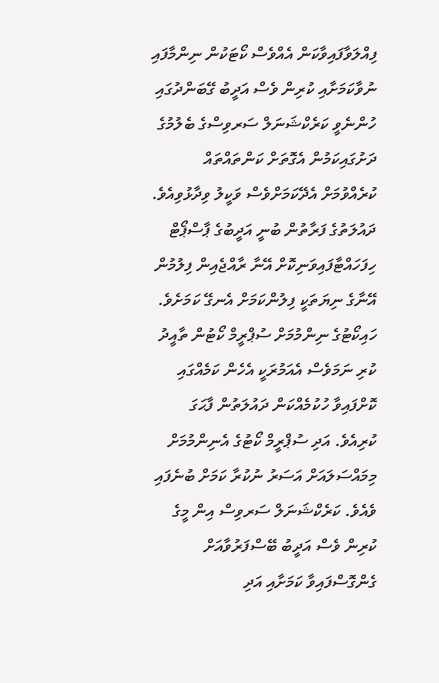ފިއްލަވާފައިވާކަން އެއްވެސް ކޯޓަކުން ނިންމާފައި ނުވާކަމަށާއި ކުރިން ވެސް އަދީބު ގޭބަންދުގައި ހުންނެވީ ކަރެކްޝަނަލް ސަރވިސްގެ ބެލުމުގެ ދަށުގައިކަމުން އެގޮތަށް ކަންތައްތައް ކުރެއްވުމަށް އެދޭކަމަށްވެސް ވަކީލު ވިދާޅުވިއެވެ.
ދައުލަތުގެ ފަރާތުން ބުނީ އަދީބުގެ ޕާސްޕޯޓް ހިފަހައްޓާފައިވަނިކޮށް އޭނާ ރާއްޖެއިން ފިލުމުން އޭނާގެ ނިޔަތަކީ ފިލުންކަމަށް އެނގޭ ކަމަށެވެ. ހައިކޯޓުގެ ނިންމުމަށް ސުޕްރީމް ކޯޓުން ތާއީދު ކުރި ނަމަވެސް އެއަމުރަކީ އެހެން ކަމެއްގައި ކޮށްފައިވާ ހުކުމެއްކަން ދައުލަތުން ފާޙަގަ ކުރިއެވެ. އަދި ސުޕްރީމް ކޯޓުގެ އެނިންމުމަށް މިމައްސަލައަށް އަސަރު ނުކުރާ ކަމަށް ބުނެފައި ވެއެވެ. ކަރެކްޝަނަލް ސަރވިސް އިން މީގެ ކުރިން ވެސް އަދީބު ބޭސްފަރުވާއަށް ގެންގޮސްފައިވާ ކަމަށާއި އަދި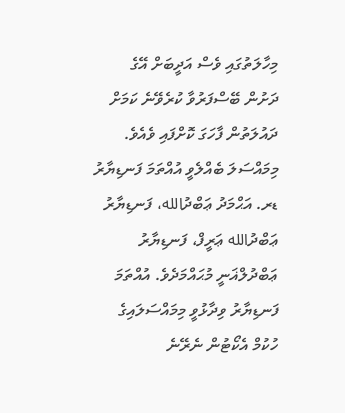މިހާލަތުގައި ވެސް އަދީބަށް އޭގެ ދަށުން ބޭސްފަރުވާ ކުރެވޭނެ ކަމަށް ދައުލަތުން ފާހަގަ ކޮށްފައި ވެއެވެ.
މިމައްސަލަ ބެއްލެވީ އުއްތަމަ ފަނޑިޔާރު ޑރ. އަޙްމަދު ޢަބްދުالله، ފަނޑިޔާރު ޢަބްދުالله ޢަރީފް، ފަނޑިޔާރު ޢަބްދުލްޣަނީ މުޙައްމަދެވެ. އުއްތަމަ ފަނޑިޔާރު ވިދާޅުވީ މިމައްސަލައިގެ ހުކުމް އެކޯޓުން ނެރޭނެ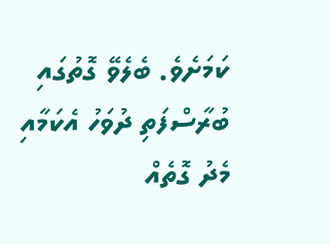ކަމަށެވެ. ބެލެވޭ ގޮތުގައި ބުރާސްފަތި ދުވަހު އެކަމާއި މެދު ގޮތެއް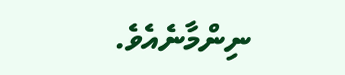ނިންމާނެއެވެ.